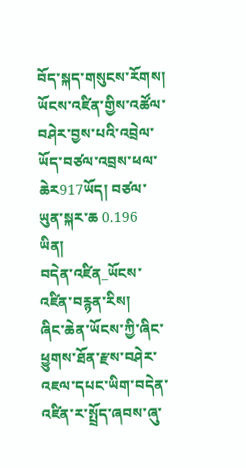བོད་སྐད་གསུངས་རོགས།
ཡོངས་འཛིན་གྱིས་འཚོལ་བཤེར་བྱས་པའི་འབྲེལ་ཡོད་བཙལ་འབྲས་ཕལ་ཆེར917ཡོད། བཙལ་ཡུན་སྐར་ཆ 0.196
ཡིན།
བདེན་འཛིན_ཡོངས་འཛིན་བརྙན་རིས།
ཞིང་ཆེན་ཡོངས་ཀྱི་ཞིང་ཕྱུགས་ཐོན་རྫས་བཤེར་འཇལ་དཔང་ཡིག་བདེན་འཛིན་ར་སྤྲོད་ཞབས་ཞུ་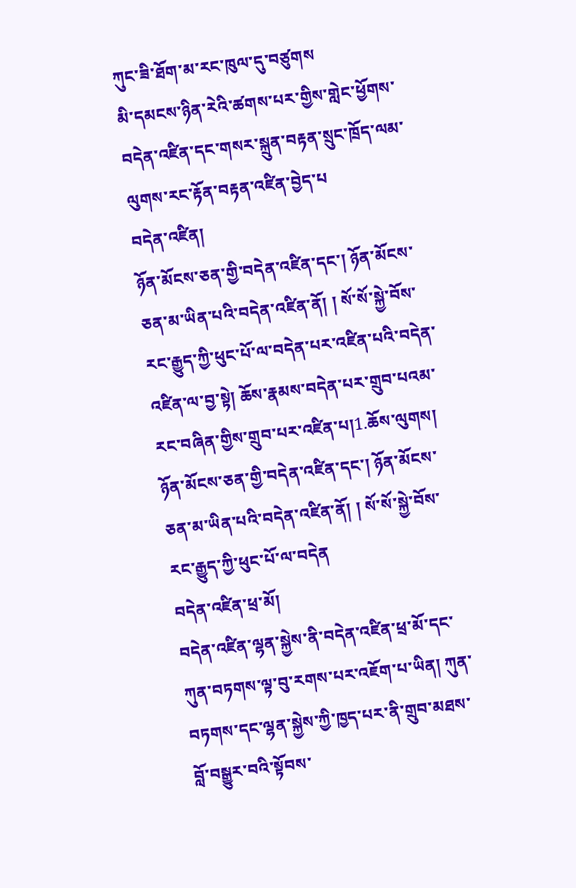ཀུང་ཟི་ཐོག་མ་རང་ཁུལ་དུ་བཙུགས
མི་དམངས་ཉིན་རེའི་ཚགས་པར་གྱིས་གླེང་ཕྱོགས་བདེན་འཛིན་དང་གསར་སྐྲུན་བརྟན་སྲུང་ཁྲོད་ལམ་ལུགས་རང་རྟོན་བརྟན་འཛིན་བྱེད་པ
བདེན་འཛིན།
ཉོན་མོངས་ཅན་གྱི་བདེན་འཛིན་དང་། ཉོན་མོངས་ཅན་མ་ཡིན་པའི་བདེན་འཛིན་ནོ། ། སོ་སོ་སྐྱེ་བོས་རང་རྒྱུད་ཀྱི་ཕུང་པོ་ལ་བདེན་པར་འཛིན་པའི་བདེན་འཛིན་ལ་བྱ་སྟེ། ཆོས་རྣམས་བདེན་པར་གྲུབ་པའམ་རང་བཞིན་གྱིས་གྲུབ་པར་འཛིན་པ།1.ཆོས་ལུགས། ཉོན་མོངས་ཅན་གྱི་བདེན་འཛིན་དང་། ཉོན་མོངས་ཅན་མ་ཡིན་པའི་བདེན་འཛིན་ནོ། ། སོ་སོ་སྐྱེ་བོས་རང་རྒྱུད་ཀྱི་ཕུང་པོ་ལ་བདེན
བདེན་འཛིན་ཕྲ་མོ།
བདེན་འཛིན་ལྷན་སྐྱེས་ནི་བདེན་འཛིན་ཕྲ་མོ་དང་ཀུན་བཏགས་ལྟ་བུ་རགས་པར་འཇོག་པ་ཡིན། ཀུན་བཏགས་དང་ལྷན་སྐྱེས་ཀྱི་ཁྱད་པར་ནི་གྲུབ་མཐས་བློ་བསྒྱུར་བའི་སྟོབས་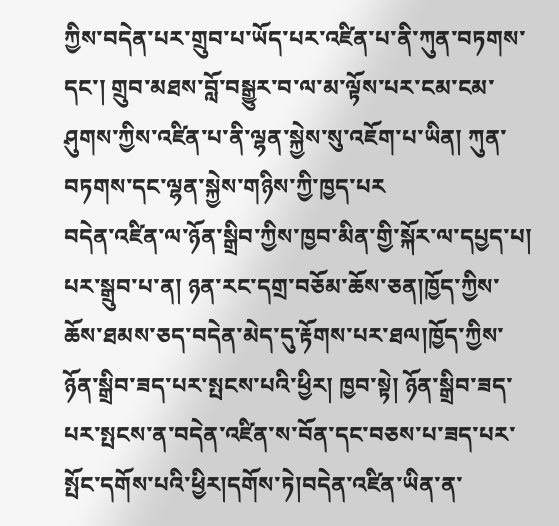ཀྱིས་བདེན་པར་གྲུབ་པ་ཡོད་པར་འཛིན་པ་ནི་ཀུན་བཏགས་དང་། གྲུབ་མཐས་བློ་བསྒྱུར་བ་ལ་མ་ལྟོས་པར་ངམ་ངམ་ཤུགས་ཀྱིས་འཛིན་པ་ནི་ལྷན་སྐྱེས་སུ་འཇོག་པ་ཡིན། ཀུན་བཏགས་དང་ལྷན་སྐྱེས་གཉིས་ཀྱི་ཁྱད་པར
བདེན་འཛིན་ལ་ཉོན་སྒྲིབ་ཀྱིས་ཁྱབ་མིན་གྱི་སྐོར་ལ་དཔྱད་པ།
པར་སྒྲུབ་པ་ན། ཉན་རང་དགྲ་བཅོམ་ཆོས་ཅན།ཁྱོད་ཀྱིས་ཆོས་ཐམས་ཅད་བདེན་མེད་དུ་རྟོགས་པར་ཐལ།ཁྱོད་ཀྱིས་ཉོན་སྒྲིབ་ཟད་པར་སྤངས་པའི་ཕྱིར། ཁྱབ་སྟེ། ཉོན་སྒྲིབ་ཟད་པར་སྤངས་ན་བདེན་འཛིན་ས་བོན་དང་བཅས་པ་ཟད་པར་སྤོང་དགོས་པའི་ཕྱིར།དགོས་ཏེ།བདེན་འཛིན་ཡིན་ན་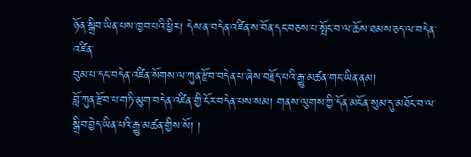ཉོན་སྒྲིབ་ཡིན་པས་ཁྱབ་པའི་ཕྱིར། དེས་ན་བདེན་འཛིན་ས་བོན་དང་བཅས་པ་སྤོང་བ་ལ་ཆོས་ཐམས་ཅད་ལ་བདེན་འཛིན་
བུམ་པ་དང་བདེན་འཛིན་སོགས་ལ་ཀུན་རྫོབ་བདེན་པ་ཞེས་བརྗོད་པའི་རྒྱུ་མཚན་གང་ཡིན་ནམ།
བློ་ཀུན་རྫོབ་པ་གཏི་མུག་བདེན་འཛིན་གྱི་ངོར་བདེན་པས་སམ། གནས་ལུགས་ཀྱི་དོན་མངོན་སུམ་དུ་མཐོང་བ་ལ་སྒྲིབ་བྱེད་ཡིན་པའི་རྒྱུ་མཚན་གྱིས་སོ། །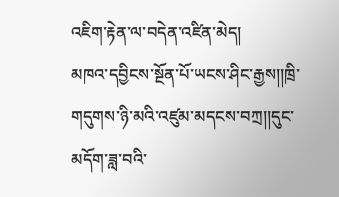འཇིག་རྟེན་ལ་བདེན་འཛིན་མེད།
མཁའ་དབྱིངས་སྔོན་པོ་ཡངས་ཤིང་རྒྱས།།ཁྲི་གདུགས་ཉི་མའི་འཛུམ་མདངས་བཀྲ།།དུང་མདོག་ཟླ་བའི་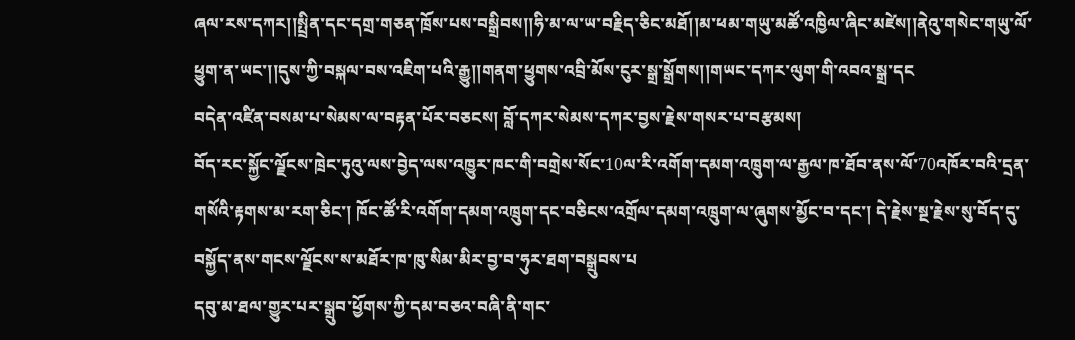ཞལ་རས་དཀར།།སྤྲིན་དང་དགྲ་གཅན་ཁྲོས་པས་བསྒྲིབས།།ཧི་མ་ལ་ཡ་བརྗིད་ཅིང་མཐོ།།མ་ཕམ་གཡུ་མཚོ་འཁྱིལ་ཞིང་མཛེས།།ནེའུ་གསེང་གཡུ་ལོ་ཕྱུག་ན་ཡང་།།དུས་ཀྱི་བསྐལ་བས་འཇིག་པའི་རྒྱུ།།གནག་ཕྱུགས་འབྲི་མོས་ངུར་སྒྲ་སྒྲོགས།།གཡང་དཀར་ལུག་གི་འབའ་སྒྲ་དང
བདེན་འཛིན་བསམ་པ་སེམས་ལ་བརྟན་པོར་བཅངས། བློ་དཀར་སེམས་དཀར་བྱས་རྗེས་གསར་པ་བརྩམས།
བོད་རང་སྐྱོང་ལྗོངས་ཁྲེང་ཏུའུ་ལས་བྱེད་ལས་འཁྱུར་ཁང་གི་བགྲེས་སོང་10ལ་རི་འགོག་དམག་འཁྲུག་ལ་རྒྱལ་ཁ་ཐོབ་ནས་ལོ་70འཁོར་བའི་དྲན་གསོའི་རྟགས་མ་རག་ཅིང་། ཁོང་ཚོ་རི་འགོག་དམག་འཁྲུག་དང་བཅིངས་འགྲོལ་དམག་འཁྲུག་ལ་ཞུགས་མྱོང་བ་དང་། དེ་རྗེས་སྔ་རྗེས་སུ་བོད་དུ་བསྐྱོད་ནས་གངས་ལྗོངས་ས་མཐོར་ཁ་ཁུ་སིམ་མིར་བྱ་བ་ཧུར་ཐག་བསྒྲུབས་པ
དབུ་མ་ཐལ་གྱུར་པར་སྒྲུབ་ཕྱོགས་ཀྱི་དམ་བཅའ་བཞི་ནི་གང་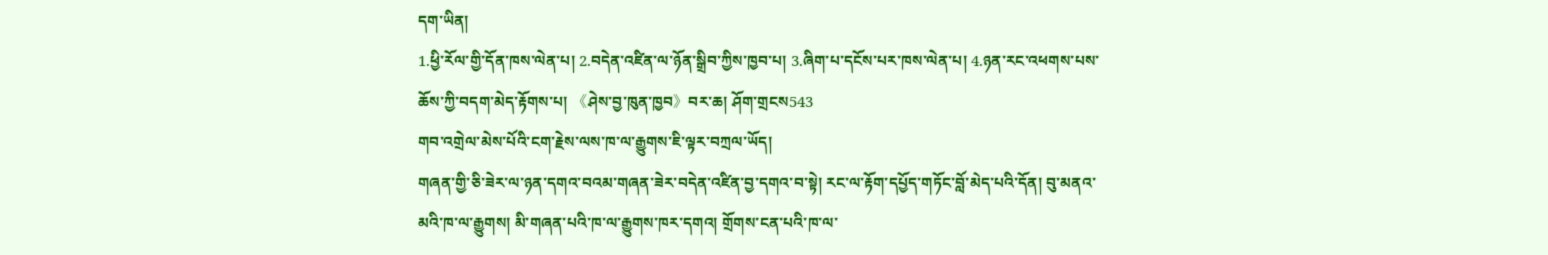དག་ཡིན།
1.ཕྱི་རོལ་གྱི་དོན་ཁས་ལེན་པ། 2.བདེན་འཛིན་ལ་ཉོན་སྒྲིབ་ཀྱིས་ཁྱབ་པ། 3.ཞིག་པ་དངོས་པར་ཁས་ལེན་པ། 4.ཉན་རང་འཕགས་པས་ཆོས་ཀྱི་བདག་མེད་རྟོགས་པ། 《ཤེས་བྱ་ཁུན་ཁྱབ》བར་ཆ། ཤོག་གྲངས543
གབ་འགྲེལ་མེས་པོའི་ངག་རྗེས་ལས་ཁ་ལ་རྒྱུགས་ཇི་ལྟར་བཀྲལ་ཡོད།
གཞན་གྱི་ཅི་ཟེར་ལ་ཉན་དགའ་བའམ་གཞན་ཟེར་བདེན་འཛིན་བྱ་དགའ་བ་སྟེ། རང་ལ་རྟོག་དཔྱོད་གཏོང་བློ་མེད་པའི་དོན། བུ་མནའ་མའི་ཁ་ལ་རྒྱུགས། མི་གཞན་པའི་ཁ་ལ་རྒྱུགས་ཁར་དགའ། གྲོགས་ངན་པའི་ཁ་ལ་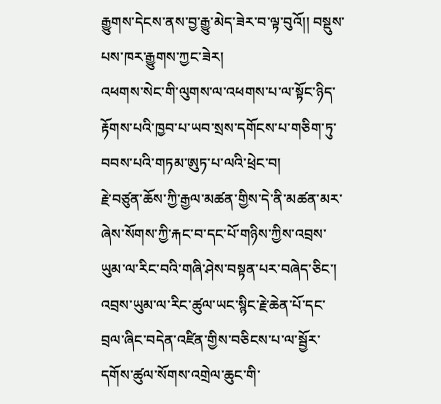རྒྱུགས་དེངས་ནས་བྱ་རྒྱུ་མེད་ཟེར་བ་ལྟ་བུའོ།། བསྡུས་པས་ཁར་རྒྱུགས་ཀྱང་ཟེར།
འཕགས་སེང་གི་ལུགས་ལ་འཕགས་པ་ལ་སྟོང་ཉིད་རྟོགས་པའི་ཁྱབ་པ་ཡབ་སྲས་དགོངས་པ་གཅིག་ཏུ་བབས་པའི་གཏམ་ཨུཏ་པ་ལའི་ཕྲེང་བ།
རྗེ་བཙུན་ཆོས་ཀྱི་རྒྱལ་མཚན་གྱིས་དེ་ནི་མཚན་མར་ཞེས་སོགས་ཀྱི་རྐང་བ་དང་པོ་གཉིས་ཀྱིས་འབྲས་ཡུམ་ལ་རིང་བའི་གཞི་ཤེས་བསྟན་པར་བཞེད་ཅིང་། འབྲས་ཡུམ་ལ་རིང་ཚུལ་ཡང་སྙིང་རྗེ་ཆེན་པོ་དང་བྲལ་ཞིང་བདེན་འཛིན་གྱིས་བཅིངས་པ་ལ་སྦྱོར་དགོས་ཚུལ་སོགས་འགྲེལ་ཆུང་གི་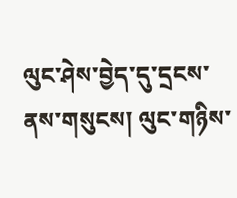ལུང་ཤེས་བྱེད་དུ་དྲངས་ནས་གསུངས། ལུང་གཉིས་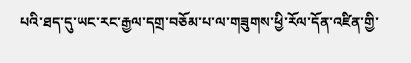པའི་ཐད་དུ་ཡང་རང་རྒྱལ་དགྲ་བཅོམ་པ་ལ་གཟུགས་ཕྱི་རོལ་དོན་འཛིན་གྱི་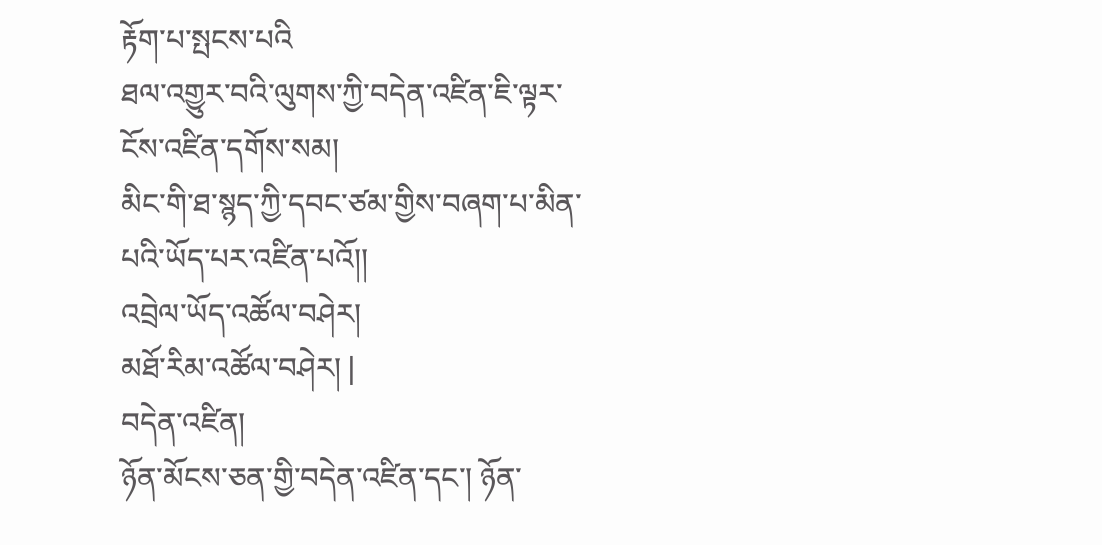རྟོག་པ་སྤངས་པའི
ཐལ་འགྱུར་བའི་ལུགས་ཀྱི་བདེན་འཛིན་ཇི་ལྟར་ངོས་འཛིན་དགོས་སམ།
མིང་གི་ཐ་སྙད་ཀྱི་དབང་ཙམ་གྱིས་བཞག་པ་མིན་པའི་ཡོད་པར་འཛིན་པའོ།།
འབྲེལ་ཡོད་འཚོལ་བཤེར།
མཐོ་རིམ་འཚོལ་བཤེར། |
བདེན་འཛིན།
ཉོན་མོངས་ཅན་གྱི་བདེན་འཛིན་དང་། ཉོན་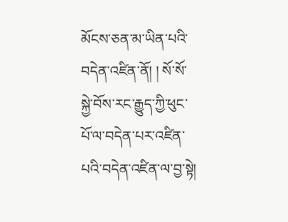མོངས་ཅན་མ་ཡིན་པའི་བདེན་འཛིན་ནོ། ། སོ་སོ་སྐྱེ་བོས་རང་རྒྱུད་ཀྱི་ཕུང་པོ་ལ་བདེན་པར་འཛིན་པའི་བདེན་འཛིན་ལ་བྱ་སྟེ།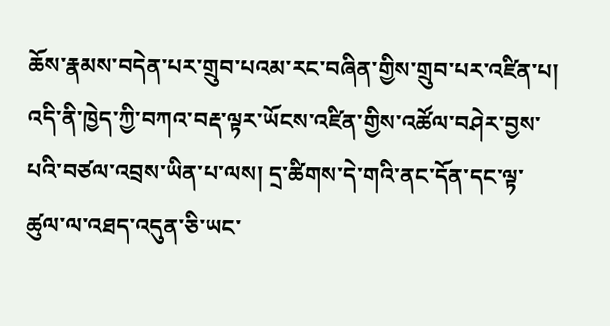ཆོས་རྣམས་བདེན་པར་གྲུབ་པའམ་རང་བཞིན་གྱིས་གྲུབ་པར་འཛིན་པ།
འདི་ནི་ཁྱེད་ཀྱི་བཀའ་བརྡ་ལྟར་ཡོངས་འཛིན་གྱིས་འཚོལ་བཤེར་བྱས་པའི་བཙལ་འབྲས་ཡིན་པ་ལས། དྲ་ཚིགས་དེ་གའི་ནང་དོན་དང་ལྟ་ཚུལ་ལ་འཐད་འདུན་ཅི་ཡང་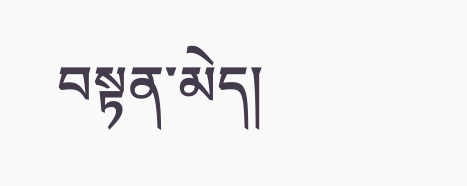བསྟན་མེད།